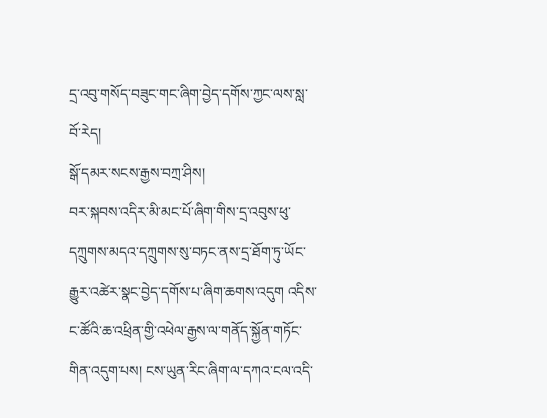དྲ་འབུ་གསོད་བཟུང་གང་ཞིག་བྱེད་དགོས་ཀྱང་ལས་སླ་བོ་རེད།
སྒོ་དམར་སངས་རྒྱས་བཀྲ་ཤིས།
བར་སྐབས་འདིར་མི་མང་པོ་ཞིག་གིས་དྲ་འབུས་ཕུ་དཀྲུགས་མདའ་དཀྲུགས་སུ་བཏང་ནས་དྲ་ཐོག་ཏུ་ཡོང་རྒྱུར་འཚེར་སྣང་བྱེད་དགོས་པ་ཞིག་ཆགས་འདུག འདིས་ང་ཚོའི་ཆ་འཕྲིན་གྱི་འཕེལ་རྒྱས་ལ་གནོད་སྐྱོན་གཏོང་གིན་འདུག་པས། ངས་ཡུན་རིང་ཞིག་ལ་དཀའ་ངལ་འདི་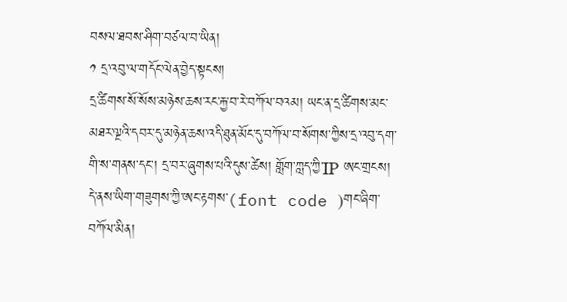བསལ་ཐབས་ཤིག་བཙལ་བ་ཡིན།
༡ དྲ་འབུ་ལ་གདོང་ལེན་བྱེད་སྟངས།
དྲ་ཚིགས་སོ་སོས་མཉེས་ཆས་རང་རྐྱ་བ་རེ་བཀོལ་བའམ། ཡང་ན་དྲ་ཚིགས་མང་མཐར་ལྔའི་དབར་དུ་མཉེན་ཆས་འདི་ཐུན་མོང་དུ་བཀོལ་བ་སོགས་ཀྱིས་དྲ་འབུ་དག་གི་ས་གནས་དང་། དྲ་བར་ཞུགས་པའི་དུས་ཚེས། གློག་ཀླད་ཀྱི་IP ཨང་གྲངས། དེ་ནས་ཡིག་གཟུགས་ཀྱི་ཨང་རྟགས་(font code )གང་ཞིག་བཀོལ་མིན།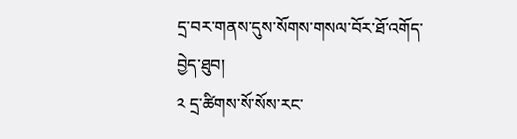དྲ་བར་གནས་དུས་སོགས་གསལ་བོར་ཐོ་འགོད་བྱེད་ཐུབ།
༢ དྲ་ཚིགས་སོ་སོས་རང་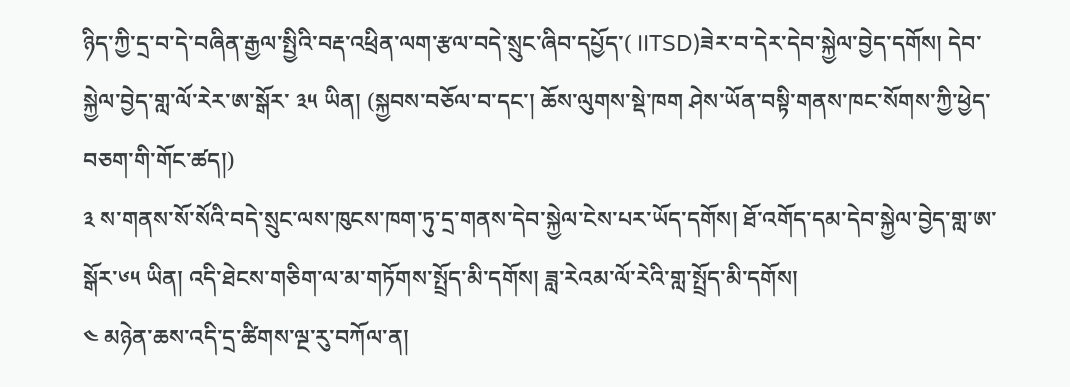ཉིད་ཀྱི་དྲ་བ་དེ་བཞིན་རྒྱལ་སྤྱིའི་བརྡ་འཕྲིན་ལག་རྩལ་བདེ་སྲུང་ཞིབ་དཔྱོད་( IITSD)ཟེར་བ་དེར་དེབ་སྐྱེལ་བྱེད་དགོས། དེབ་སྐྱེལ་བྱེད་གླ་ལོ་རེར་ཨ་སྒོར་ ༣༥ ཡིན། (སྐྱབས་བཅོལ་བ་དང་། ཆོས་ལུགས་སྡེ་ཁག ཤེས་ཡོན་བསྟི་གནས་ཁང་སོགས་ཀྱི་ཕྱེད་བཅག་གི་གོང་ཚད།)
༣ ས་གནས་སོ་སོའི་བདེ་སྲུང་ལས་ཁུངས་ཁག་ཏུ་དྲ་གནས་དེབ་སྐྱེལ་ངེས་པར་ཡོད་དགོས། ཐོ་འགོད་དམ་དེབ་སྐྱེལ་བྱེད་གླ་ཨ་སྒོར་༦༥ ཡིན། འདི་ཐེངས་གཅིག་ལ་མ་གཏོགས་སྤྲོད་མི་དགོས། ཟླ་རེའམ་ལོ་རེའི་གླ་སྤྲོད་མི་དགོས།
༤ མཉེན་ཆས་འདི་དྲ་ཚིགས་ལྔ་རུ་བཀོལ་ན།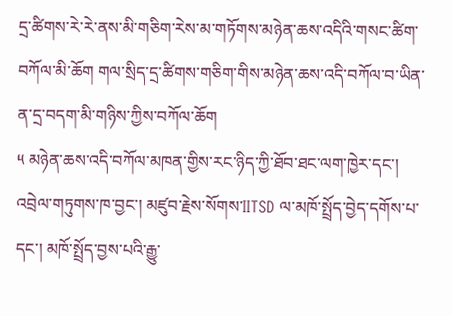དྲ་ཚིགས་རེ་རེ་ནས་མི་གཅིག་རེས་མ་གཏོགས་མཉེན་ཆས་འདིའི་གསང་ཚིག་བཀོལ་མི་ཆོག གལ་སྲིད་དྲ་ཚིགས་གཅིག་གིས་མཉེན་ཆས་འདི་བཀོལ་བ་ཡིན་ན་དྲ་བདག་མི་གཉིས་ཀྱིས་བཀོལ་ཆོག
༥ མཉེན་ཆས་འདི་བཀོལ་མཁན་གྱིས་རང་ཉིད་ཀྱི་ཐོབ་ཐང་ལག་ཁྱེར་དང་། འབྲེལ་གཏུགས་ཁ་བྱང་། མཛུབ་རྗེས་སོགས་IITSD ལ་མཁོ་སྤྲོད་བྱེད་དགོས་པ་དང་། མཁོ་སྤྲོད་བྱས་པའི་རྒྱུ་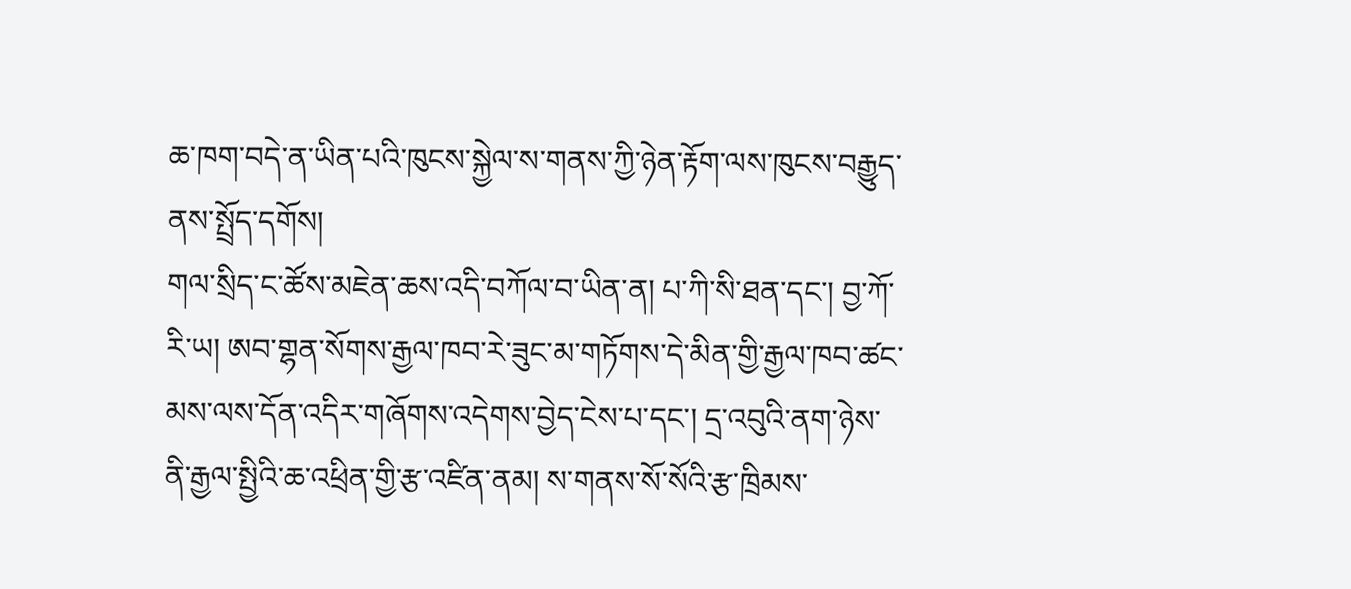ཆ་ཁག་བདེ་ན་ཡིན་པའི་ཁུངས་སྐྱེལ་ས་གནས་ཀྱི་ཉེན་རྟོག་ལས་ཁུངས་བརྒྱུད་ནས་སྤྲོད་དགོས།
གལ་སྲིད་ང་ཚོས་མཇེན་ཆས་འདི་བཀོལ་བ་ཡིན་ན། པ་ཀི་སི་ཐན་དང་། བྱ་ཀོ་རི་ཡ། ཨབ་གྷན་སོགས་རྒྱལ་ཁབ་རེ་ཟུང་མ་གཏོགས་དེ་མིན་གྱི་རྒྱལ་ཁབ་ཚང་མས་ལས་དོན་འདིར་གཞོགས་འདེགས་བྱེད་ངེས་པ་དང་། དྲ་འབུའི་ནག་ཉེས་ནི་རྒྱལ་སྤྱིའི་ཆ་འཕྲིན་གྱི་རྩ་འཛིན་ནམ། ས་གནས་སོ་སོའི་རྩ་ཁྲིམས་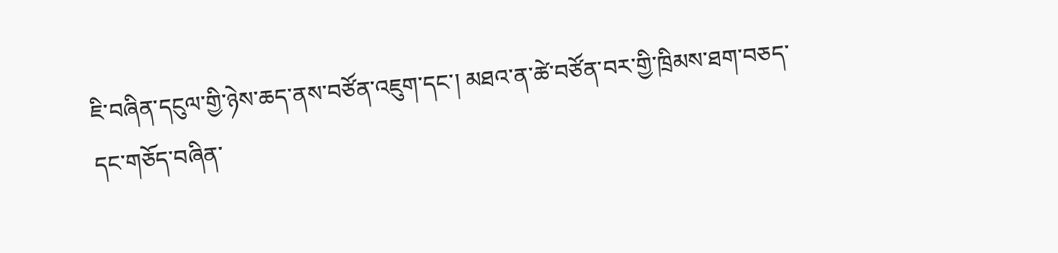ཇི་བཞིན་དངུལ་གྱི་ཉེས་ཆད་ནས་བཙོན་འཇུག་དང་། མཐའ་ན་ཚེ་བཙོན་བར་གྱི་ཁྲིམས་ཐག་བཅད་དང་གཅོད་བཞིན་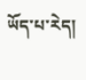ཡོད་པ་རེད།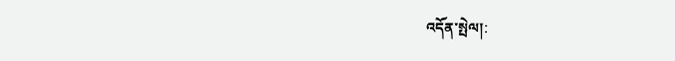འདོན་སྤེལ།: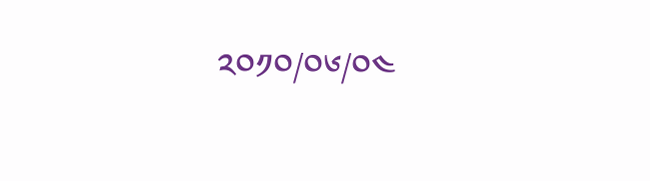༢༠༡༠/༠༦/༠༤